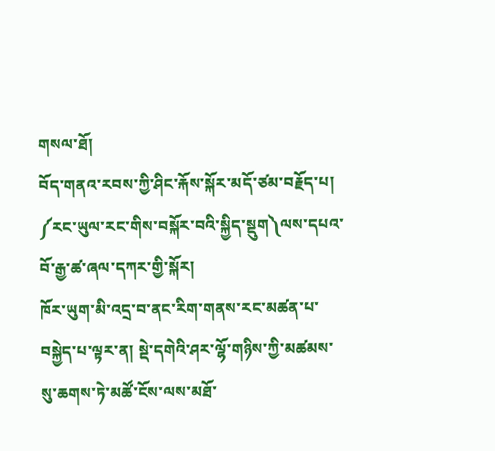གསལ་ཐོ།
བོད་གནའ་རབས་ཀྱི་ཤིང་རྐོས་སྐོར་མདོ་ཙམ་བརྗོད་པ།
༼རང་ཡུལ་རང་གིས་བསྐོར་བའི་སྐྱིད་སྡུག༽ལས་དཔའ་བོ་རྒྱ་ཚ་ཞལ་དཀར་གྱི་སྐོར།
ཁོར་ཡུག་མི་འདྲ་བ་ནང་རིག་གནས་རང་མཚན་པ་བསྐྱེད་པ་ལྟར་ན། སྡེ་དགེའི་ཤར་ལྷོ་གཉིས་ཀྱི་མཚམས་སུ་ཆགས་ཏེ་མཚོ་ངོས་ལས་མཐོ་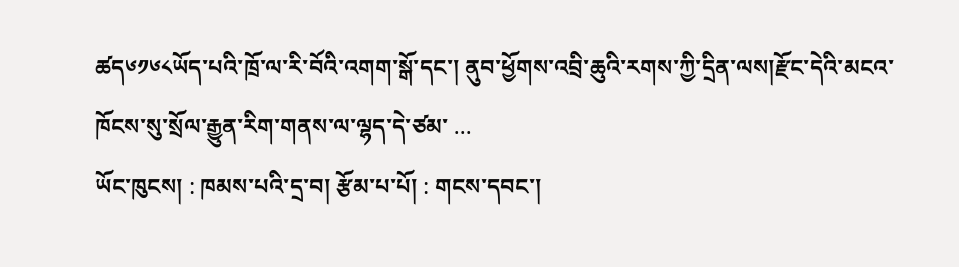ཚད༦༡༦༨ཡོད་པའི་ཁྲོ་ལ་རི་བོའི་འགག་སྒོ་དང་། ནུབ་ཕྱོགས་འབྲི་ཆུའི་རགས་ཀྱི་དྲིན་ལས།རྫོང་དེའི་མངའ་ཁོངས་སུ་སྲོལ་རྒྱུན་རིག་གནས་ལ་ལྷད་དེ་ཙམ་ ...
ཡོང་ཁུངས། : ཁམས་པའི་དྲ་བ། རྩོམ་པ་པོ། : གངས་དབང་།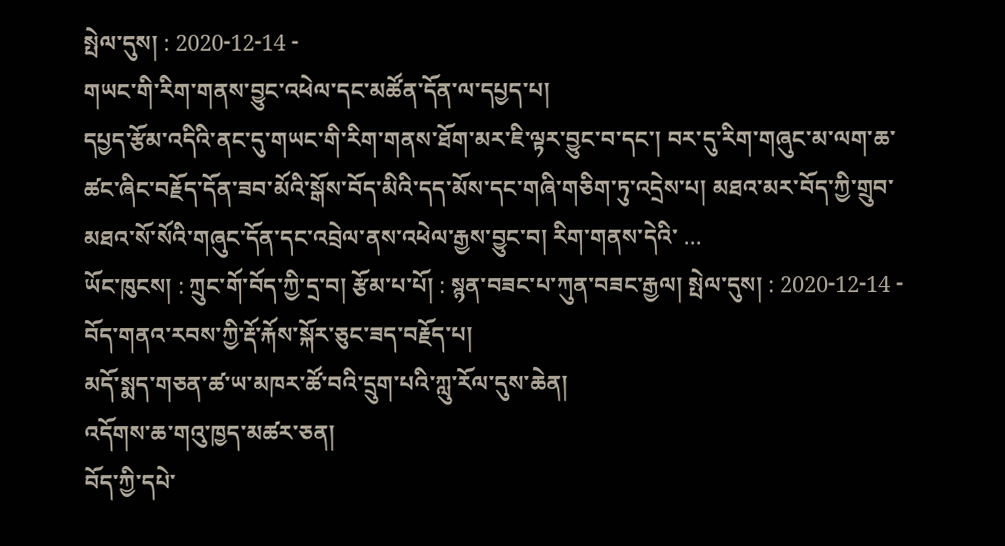སྤེལ་དུས། : 2020-12-14 -
གཡང་གི་རིག་གནས་བྱུང་འཕེལ་དང་མཚོན་དོན་ལ་དཔྱད་པ།
དཔྱད་རྩོམ་འདིའི་ནང་དུ་གཡང་གི་རིག་གནས་ཐོག་མར་ཇི་ལྟར་བྱུང་བ་དང་། བར་དུ་རིག་གཞུང་མ་ལག་ཆ་ཚང་ཞིང་བརྗོད་དོན་ཟབ་མོའི་སྒོས་བོད་མིའི་དད་མོས་དང་གཞི་གཅིག་ཏུ་འདྲེས་པ། མཐའ་མར་བོད་ཀྱི་གྲུབ་མཐའ་སོ་སོའི་གཞུང་དོན་དང་འབྲེལ་ནས་འཕེལ་རྒྱས་བྱུང་བ། རིག་གནས་དེའི་ ...
ཡོང་ཁུངས། : ཀྲུང་གོ་བོད་ཀྱི་དྲ་བ། རྩོམ་པ་པོ། : སྙན་བཟང་པ་ཀུན་བཟང་རྒྱལ། སྤེལ་དུས། : 2020-12-14 -
བོད་གནའ་རབས་ཀྱི་རྡོ་རྐོས་སྐོར་ཅུང་ཟད་བརྗོད་པ།
མདོ་སྨད་གཅན་ཚ་ཡ་མཁར་ཚོ་བའི་དྲུག་པའི་ཀླུ་རོལ་དུས་ཆེན།
འདོགས་ཆ་གའུ་ཁྱད་མཚར་ཅན།
བོད་ཀྱི་དཔེ་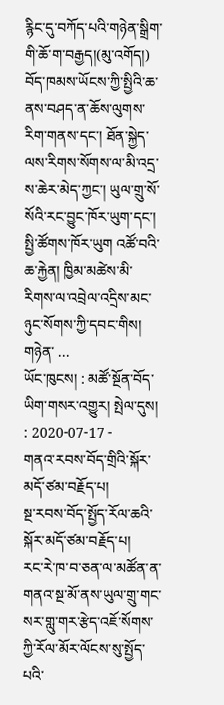རྙིང་དུ་བཀོད་པའི་གཉེན་སྒྲིག་གི་ཆོ་ག་བརྒྱད།(མུ་འགོད།)
བོད་ཁམས་ཡོངས་ཀྱི་སྤྱིའི་ཆ་ནས་བཤད་ན་ཆོས་ལུགས་རིག་གནས་དང་། ཐོན་སྐྱེད་ལས་རིགས་སོགས་ལ་མི་འདྲ་ས་ཆེར་མེད་ཀྱང་། ཡུལ་གྲུ་སོ་སོའི་རང་བྱུང་ཁོར་ཡུག་དང་། སྤྱི་ཚོགས་ཁོར་ཡུག འཚོ་བའི་ཆ་རྐྱེན། ཁྱིམ་མཚེས་མི་རིགས་ལ་འབྲེལ་འདྲིས་མང་ཉུང་སོགས་ཀྱི་དབང་གིས། གཉེན་ ...
ཡོང་ཁུངས། : མཚོ་སྔོན་བོད་ཡིག་གསར་འགྱུར། སྤེལ་དུས། : 2020-07-17 -
གནའ་རབས་བོད་གྲིའི་སྐོར་མདོ་ཙམ་བརྗོད་པ།
སྔ་རབས་བོད་སྤྱོད་རོལ་ཆའི་སྐོར་མདོ་ཙམ་བརྗོད་པ།
རང་རེ་ཁ་བ་ཅན་ལ་མཚོན་ན་གནའ་སྔ་མོ་ནས་ཡུལ་གྲུ་གང་སར་གླུ་གར་རྩེད་འཇོ་སོགས་ཀྱི་རོལ་མོར་ལོངས་སུ་སྤྱོད་པའི་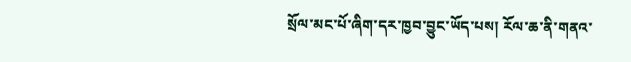སྲོལ་མང་པོ་ཞིག་དར་ཁྱབ་བྱུང་ཡོད་པས། རོལ་ཆ་ནི་གནའ་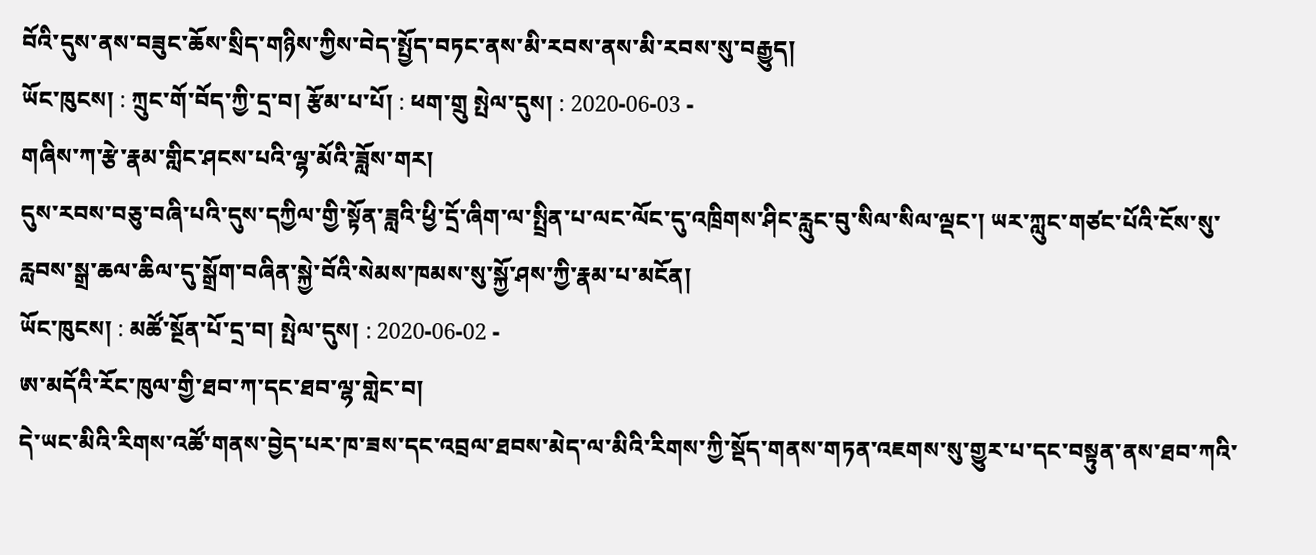བོའི་དུས་ནས་བཟུང་ཆོས་སྲིད་གཉིས་ཀྱིས་བེད་སྤྱོད་བཏང་ནས་མི་རབས་ནས་མི་རབས་སུ་བརྒྱུད།
ཡོང་ཁུངས། : ཀྲུང་གོ་བོད་ཀྱི་དྲ་བ། རྩོམ་པ་པོ། : ཕག་གྲུ སྤེལ་དུས། : 2020-06-03 -
གཞིས་ཀ་རྩེ་རྣམ་གླིང་ཤངས་པའི་ལྷ་མོའི་ཟློས་གར།
དུས་རབས་བཅུ་བཞི་པའི་དུས་དཀྱིལ་གྱི་སྟོན་ཟླའི་ཕྱི་དྲོ་ཞིག་ལ་སྤྲིན་པ་ལང་ལོང་དུ་འཁྲིགས་ཤིང་རླུང་བུ་སིལ་སིལ་ལྡང་། ཡར་ཀླུང་གཙང་པོའི་ངོས་སུ་རླབས་སྒྲ་ཆལ་ཆིལ་དུ་སྒྲོག་བཞིན་སྐྱེ་བོའི་སེམས་ཁམས་སུ་སྐྱོ་ཤས་ཀྱི་རྣམ་པ་མངོན།
ཡོང་ཁུངས། : མཚོ་སྔོན་པོ་དྲ་བ། སྤེལ་དུས། : 2020-06-02 -
ཨ་མདོའི་རོང་ཁུལ་གྱི་ཐབ་ཀ་དང་ཐབ་ལྷ་གླེང་བ།
དེ་ཡང་མིའི་རིགས་འཚོ་གནས་བྱེད་པར་ཁ་ཟས་དང་འབྲལ་ཐབས་མེད་ལ་མིའི་རིགས་ཀྱི་སྡོད་གནས་གཏན་འཇགས་སུ་གྱུར་པ་དང་བསྟུན་ནས་ཐབ་ཀའི་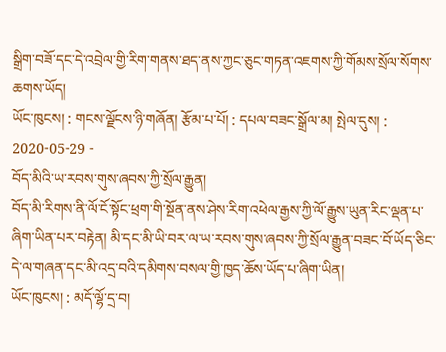སྒྲིག་བཟོ་དང་དེ་འབྲེལ་གྱི་རིག་གནས་ཐད་ནས་ཀྱང་ཅུང་གཏན་འཇགས་ཀྱི་གོམས་སྲོལ་སོགས་ཆགས་ཡོད།
ཡོང་ཁུངས། : གངས་ལྗོངས་ཉི་གཞོན། རྩོམ་པ་པོ། : དཔལ་བཟང་སྒྲོལ་མ། སྤེལ་དུས། : 2020-05-29 -
བོད་མིའི་ཡ་རབས་གུས་ཞབས་ཀྱི་སྲོལ་རྒྱུན།
བོད་མི་རིགས་ནི་ལོ་ངོ་སྟོང་ཕྲག་གི་སྔོན་ནས་ཤེས་རིག་འཕེལ་རྒྱས་ཀྱི་ལོ་རྒྱུས་ཡུན་རིང་ལྡན་པ་ཞིག་ཡིན་པར་བརྟེན། མི་དང་མི་ཡི་བར་ལ་ཡ་རབས་གུས་ཞབས་ཀྱི་སྲོལ་རྒྱུན་བཟང་བོ་ཡོད་ཅིང་དེ་ལ་གཞན་དང་མི་འདྲ་བའི་དམིགས་བསལ་གྱི་ཁྱད་ཆོས་ཡོད་པ་ཞིག་ཡིན།
ཡོང་ཁུངས། : མདོ་ལྷོ་དྲ་བ།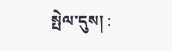སྤེལ་དུས། :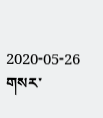2020-05-26
གསར་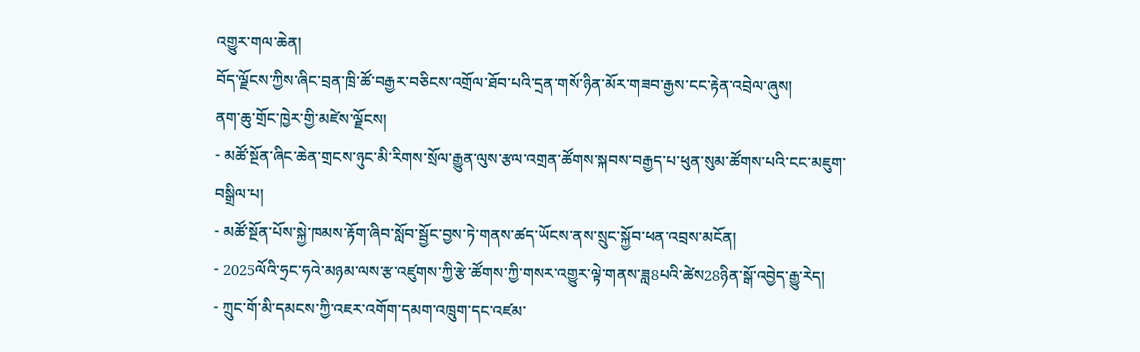འགྱུར་གལ་ཆེན།
བོད་ལྗོངས་ཀྱིས་ཞིང་བྲན་ཁྲི་ཚོ་བརྒྱར་བཅིངས་འགྲོལ་ཐོབ་པའི་དྲན་གསོ་ཉིན་མོར་གཟབ་རྒྱས་ངང་རྟེན་འབྲེལ་ཞུས།
ནག་ཆུ་གྲོང་ཁྱེར་གྱི་མཛེས་ལྗོངས།
- མཚོ་སྔོན་ཞིང་ཆེན་གྲངས་ཉུང་མི་རིགས་སྲོལ་རྒྱུན་ལུས་རྩལ་འགྲན་ཚོགས་སྐབས་བརྒྱད་པ་ཕུན་སུམ་ཚོགས་པའི་ངང་མཇུག་བསྒྲིལ་པ།
- མཚོ་སྔོན་པོས་སྐྱེ་ཁམས་རྟོག་ཞིབ་སློབ་སྦྱོང་བྱས་ཏེ་གནས་ཚད་ཡོངས་ནས་སྲུང་སྐྱོབ་ཕན་འབྲས་མངོན།
- 2025ལོའི་ཧྲང་ཧའེ་མཉམ་ལས་རྩ་འཛུགས་ཀྱི་རྩེ་ཚོགས་ཀྱི་གསར་འགྱུར་ལྟེ་གནས་ཟླ8པའི་ཚེས28ཉིན་སྒོ་འབྱེད་རྒྱུ་རེད།
- ཀྲུང་གོ་མི་དམངས་ཀྱི་འཇར་འགོག་དམག་འཁྲུག་དང་འཛམ་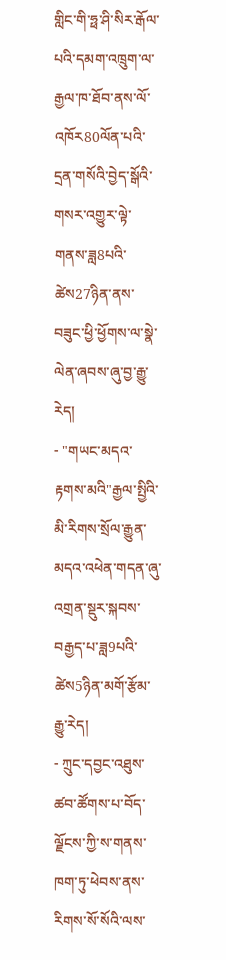གླིང་གི་ཧྥ་ཤི་སིར་རྒོལ་པའི་དམག་འཁྲུག་ལ་རྒྱལ་ཁ་ཐོབ་ནས་ལོ་འཁོར80ལོན་པའི་དྲན་གསོའི་བྱེད་སྒོའི་གསར་འགྱུར་ལྟེ་གནས་ཟླ8པའི་ཚེས27ཉིན་ནས་བཟུང་ཕྱི་ཕྱོགས་ལ་སྣེ་ལེན་ཞབས་ཞུ་བྱ་རྒྱུ་རེད།
- "གཡང་མདའ་རྟགས་མའི"རྒྱལ་སྤྱིའི་མི་རིགས་སྲོལ་རྒྱུན་མདའ་འཕེན་གདན་ཞུ་འགྲན་སྡུར་སྐབས་བརྒྱད་པ་ཟླ9པའི་ཚེས5ཉིན་མགོ་རྩོམ་རྒྱུ་རེད།
- ཀྲུང་དབྱང་འཐུས་ཚབ་ཚོགས་པ་བོད་ལྗོངས་ཀྱི་ས་གནས་ཁག་ཏུ་ཕེབས་ནས་རིགས་སོ་སོའི་ལས་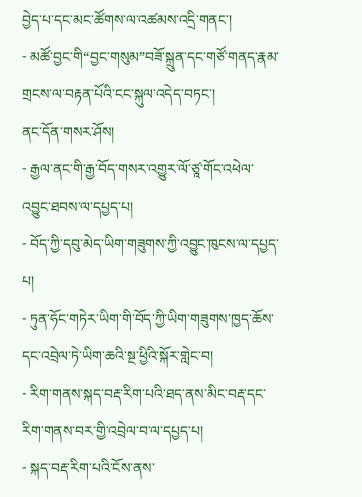བྱེད་པ་དང་མང་ཚོགས་ལ་འཚམས་འདྲི་གནང་།
- མཚོ་བྱང་གི“བྱང་གསུམ”བཟོ་སྐྲུན་དང་གཙོ་གནད་རྣམ་གྲངས་ལ་བརྟན་པོའི་ངང་སྐུལ་འདེད་བཏང་།
ནང་དོན་གསར་ཤོས།
- རྒྱལ་ནང་གི་རྒྱ་བོད་གསར་འགྱུར་ལོ་ཙཱ་གོང་འཕེལ་འབྱུང་ཐབས་ལ་དཔྱད་པ།
- བོད་ཀྱི་དབུ་མེད་ཡིག་གཟུགས་ཀྱི་འབྱུང་ཁུངས་ལ་དཔྱད་པ།
- ཏུན་ཧོང་གཏེར་ཡིག་གི་བོད་ཀྱི་ཡིག་གཟུགས་ཁྱད་ཆོས་དང་འབྲེལ་ཏེ་ཡིག་ཆའི་སྔ་ཕྱིའི་སྐོར་གླེང་བ།
- རིག་གནས་སྐད་བརྡ་རིག་པའི་ཐད་ནས་མིང་བརྡ་དང་རིག་གནས་བར་གྱི་འབྲེལ་བ་ལ་དཔྱད་པ།
- སྐད་བརྡ་རིག་པའི་ངོས་ནས་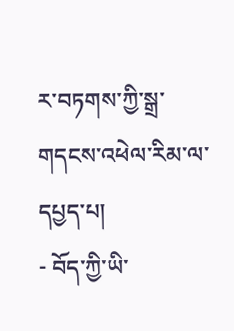ར་བཏགས་ཀྱི་སྒྲ་གདངས་འཕེལ་རིམ་ལ་དཔྱད་པ།
- བོད་ཀྱི་ཡི་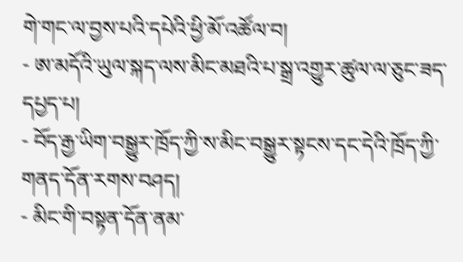གེ་གང་ལ་བྱས་པའི་དཔེའི་ཕྱི་མོ་འཚོལ་བ།
- ཨ་མདོའི་ཡུལ་སྐད་ལས་མིང་མཐའི་པ་སྒྲ་འགྱུར་ཚུལ་ལ་ཅུང་ཟད་དཔྱད་པ།
- བོད་རྒྱ་ཡིག་བསྒྱུར་ཁྲོད་ཀྱི་ས་མིང་བསྒྱུར་སྟངས་དང་དེའི་ཁྲོད་ཀྱི་གནད་དོན་རགས་བཤད།
- མིང་གི་བསྟན་དོན་ནམ་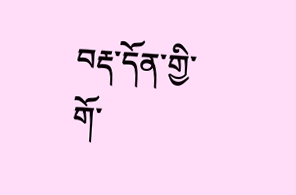བརྡ་དོན་གྱི་གོ་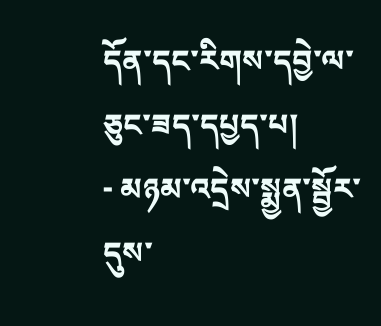དོན་དང་རིགས་དབྱེ་ལ་ཅུང་ཟད་དཔྱད་པ།
- མཉམ་འདྲེས་སྨྱན་སྦྱོར་དུས་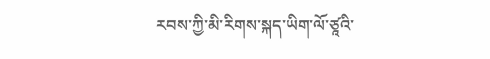རབས་ཀྱི་མི་རིགས་སྐད་ཡིག་ལོ་ཙཱའི་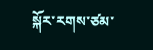སྐོར་རགས་ཙམ་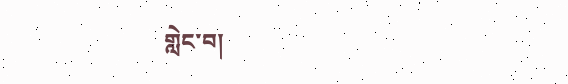གླེང་བ།